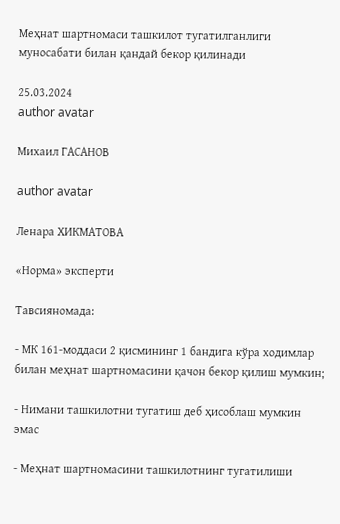Меҳнат шартномаси ташкилот тугатилганлиги муносабати билан қандай бекор қилинади

25.03.2024
author avatar

Михаил ГАСАНОВ

author avatar

Ленара ХИКМАТОВА

«Норма» эксперти

Тавсияномада:

- МК 161-моддаси 2 қисмининг 1 бандига кўра ходимлар билан меҳнат шартномасини қачон бекор қилиш мумкин;

- Нимани ташкилотни тугатиш деб ҳисоблаш мумкин эмас

- Меҳнат шартномасини ташкилотнинг тугатилиши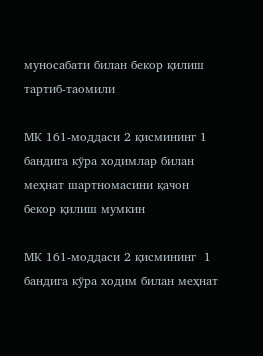муносабати билан бекор қилиш тартиб-таомили

МК 161-моддаси 2 қисмининг 1 бандига кўра ходимлар билан меҳнат шартномасини қачон бекор қилиш мумкин

МК 161-моддаси 2 қисмининг  1 бандига кўра ходим билан меҳнат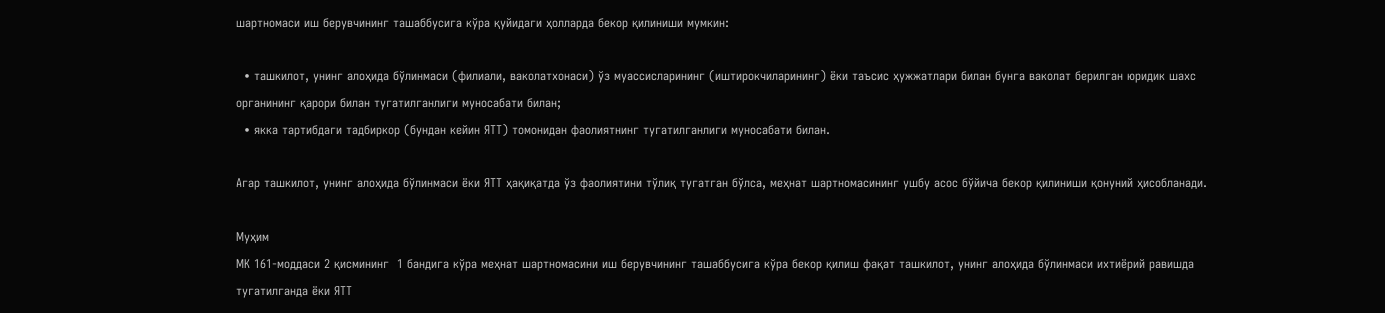шартномаси иш берувчининг ташаббусига кўра қуйидаги ҳолларда бекор қилиниши мумкин:

  • ташкилот, унинг алоҳида бўлинмаси (филиали, ваколатхонаси) ўз муассисларининг (иштирокчиларининг) ёки таъсис ҳужжатлари билан бунга ваколат берилган юридик шахс органининг қарори билан тугатилганлиги муносабати билан;
  • якка тартибдаги тадбиркор (бундан кейин ЯТТ) томонидан фаолиятнинг тугатилганлиги муносабати билан.

Агар ташкилот, унинг алоҳида бўлинмаси ёки ЯТТ ҳақиқатда ўз фаолиятини тўлиқ тугатган бўлса, меҳнат шартномасининг ушбу асос бўйича бекор қилиниши қонуний ҳисобланади.

Муҳим
МК 161-моддаси 2 қисмининг  1 бандига кўра меҳнат шартномасини иш берувчининг ташаббусига кўра бекор қилиш фақат ташкилот, унинг алоҳида бўлинмаси ихтиёрий равишда тугатилганда ёки ЯТТ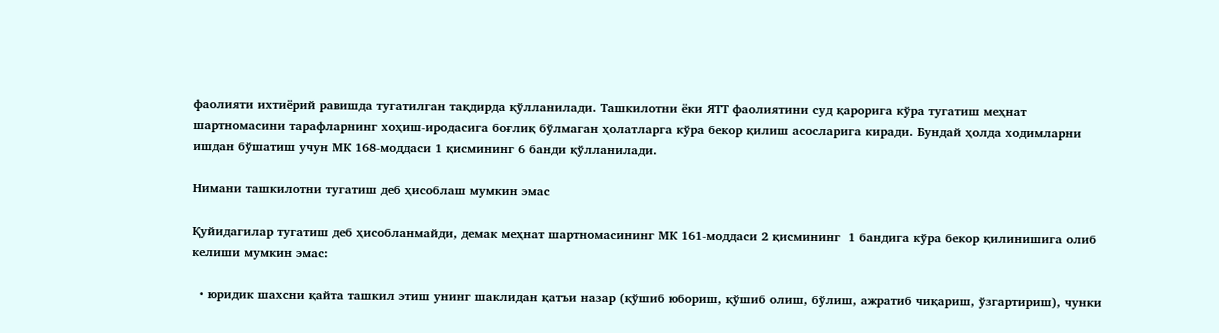фаолияти ихтиёрий равишда тугатилган тақдирда қўлланилади. Ташкилотни ёки ЯТТ фаолиятини суд қарорига кўра тугатиш меҳнат шартномасини тарафларнинг хоҳиш-иродасига боғлиқ бўлмаган ҳолатларга кўра бекор қилиш асосларига киради. Бундай ҳолда ходимларни ишдан бўшатиш учун МК 168-моддаси 1 қисмининг 6 банди қўлланилади.

Нимани ташкилотни тугатиш деб ҳисоблаш мумкин эмас

Қуйидагилар тугатиш деб ҳисобланмайди, демак меҳнат шартномасининг МК 161-моддаси 2 қисмининг  1 бандига кўра бекор қилинишига олиб келиши мумкин эмас:

  • юридик шахсни қайта ташкил этиш унинг шаклидан қатъи назар (қўшиб юбориш, қўшиб олиш, бўлиш, ажратиб чиқариш, ўзгартириш), чунки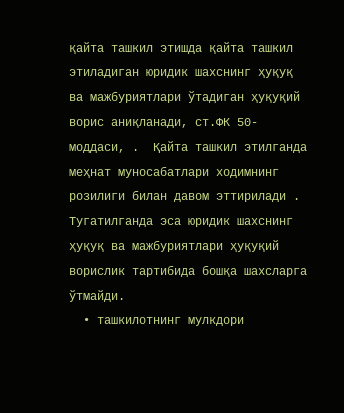қайта ташкил этишда қайта ташкил этиладиган юридик шахснинг ҳуқуқ ва мажбуриятлари ўтадиган ҳуқуқий ворис аниқланади, ст.ФК 50-моддаси, .  Қайта ташкил этилганда меҳнат муносабатлари ходимнинг розилиги билан давом эттирилади . Тугатилганда эса юридик шахснинг ҳуқуқ ва мажбуриятлари ҳуқуқий ворислик тартибида бошқа шахсларга ўтмайди.
  • ташкилотнинг мулкдори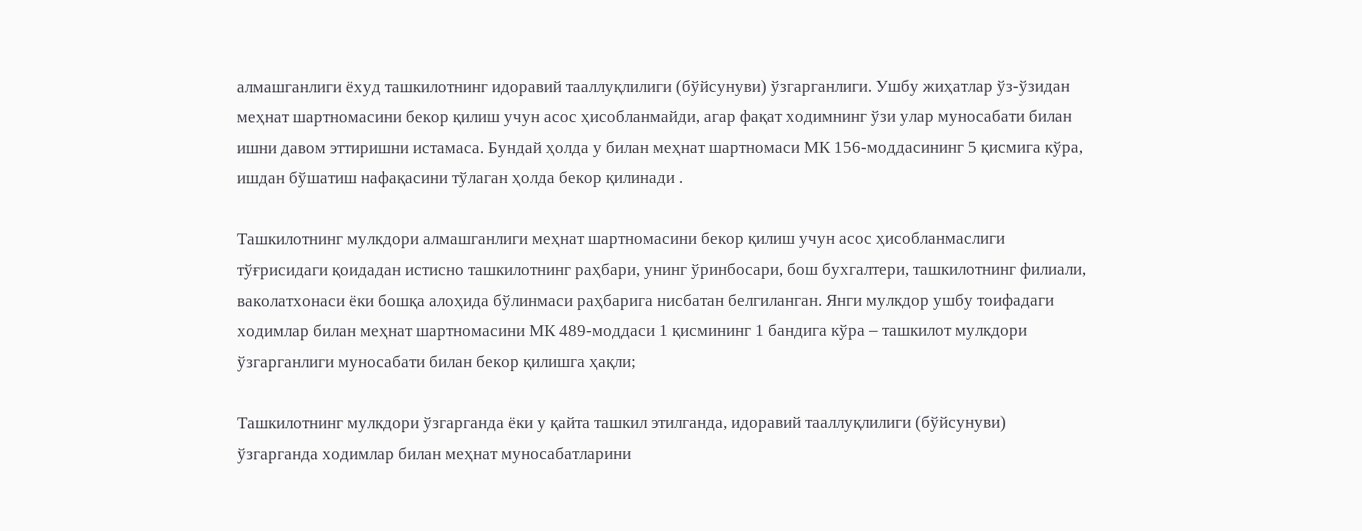алмашганлиги ёхуд ташкилотнинг идоравий тааллуқлилиги (бўйсунуви) ўзгарганлиги. Ушбу жиҳатлар ўз-ўзидан меҳнат шартномасини бекор қилиш учун асос ҳисобланмайди, агар фақат ходимнинг ўзи улар муносабати билан ишни давом эттиришни истамаса. Бундай ҳолда у билан меҳнат шартномаси МК 156-моддасининг 5 қисмига кўра, ишдан бўшатиш нафақасини тўлаган ҳолда бекор қилинади .

Ташкилотнинг мулкдори алмашганлиги меҳнат шартномасини бекор қилиш учун асос ҳисобланмаслиги тўғрисидаги қоидадан истисно ташкилотнинг раҳбари, унинг ўринбосари, бош бухгалтери, ташкилотнинг филиали, ваколатхонаси ёки бошқа алоҳида бўлинмаси раҳбарига нисбатан белгиланган. Янги мулкдор ушбу тоифадаги ходимлар билан меҳнат шартномасини МК 489-моддаси 1 қисмининг 1 бандига кўра – ташкилот мулкдори ўзгарганлиги муносабати билан бекор қилишга ҳақли;

Ташкилотнинг мулкдори ўзгарганда ёки у қайта ташкил этилганда, идоравий тааллуқлилиги (бўйсунуви) ўзгарганда ходимлар билан меҳнат муносабатларини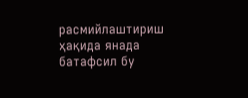расмийлаштириш ҳақида янада батафсил бу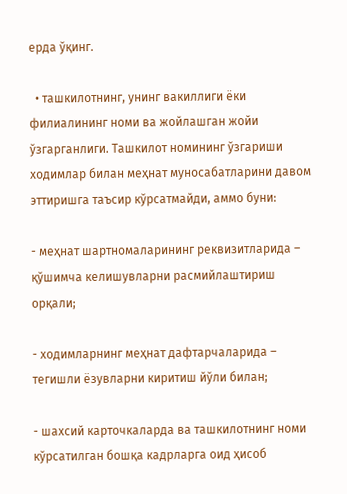ерда ўқинг.

  • ташкилотнинг, унинг вакиллиги ёки филиалининг номи ва жойлашган жойи ўзгарганлиги. Ташкилот номининг ўзгариши ходимлар билан меҳнат муносабатларини давом эттиришга таъсир кўрсатмайди, аммо буни:

- меҳнат шартномаларининг реквизитларида – қўшимча келишувларни расмийлаштириш орқали;

- ходимларнинг меҳнат дафтарчаларида – тегишли ёзувларни киритиш йўли билан;

- шахсий карточкаларда ва ташкилотнинг номи кўрсатилган бошқа кадрларга оид ҳисоб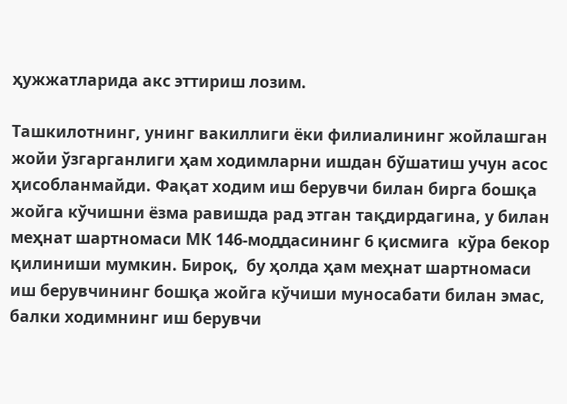ҳужжатларида акс эттириш лозим.

Ташкилотнинг, унинг вакиллиги ёки филиалининг жойлашган жойи ўзгарганлиги ҳам ходимларни ишдан бўшатиш учун асос ҳисобланмайди. Фақат ходим иш берувчи билан бирга бошқа жойга кўчишни ёзма равишда рад этган тақдирдагина, у билан меҳнат шартномаси МК 146-моддасининг 6 қисмига  кўра бекор қилиниши мумкин. Бироқ,  бу ҳолда ҳам меҳнат шартномаси иш берувчининг бошқа жойга кўчиши муносабати билан эмас, балки ходимнинг иш берувчи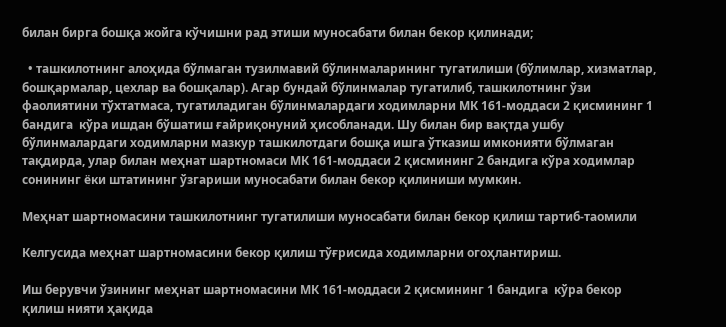билан бирга бошқа жойга кўчишни рад этиши муносабати билан бекор қилинади;

  • ташкилотнинг алоҳида бўлмаган тузилмавий бўлинмаларининг тугатилиши (бўлимлар, хизматлар, бошқармалар, цехлар ва бошқалар). Агар бундай бўлинмалар тугатилиб, ташкилотнинг ўзи фаолиятини тўхтатмаса, тугатиладиган бўлинмалардаги ходимларни МК 161-моддаси 2 қисмининг 1 бандига  кўра ишдан бўшатиш ғайриқонуний ҳисобланади. Шу билан бир вақтда ушбу бўлинмалардаги ходимларни мазкур ташкилотдаги бошқа ишга ўтказиш имконияти бўлмаган тақдирда, улар билан меҳнат шартномаси МК 161-моддаси 2 қисмининг 2 бандига кўра ходимлар сонининг ёки штатининг ўзгариши муносабати билан бекор қилиниши мумкин.

Меҳнат шартномасини ташкилотнинг тугатилиши муносабати билан бекор қилиш тартиб-таомили

Келгусида меҳнат шартномасини бекор қилиш тўғрисида ходимларни огоҳлантириш.

Иш берувчи ўзининг меҳнат шартномасини МК 161-моддаси 2 қисмининг 1 бандига  кўра бекор қилиш нияти ҳақида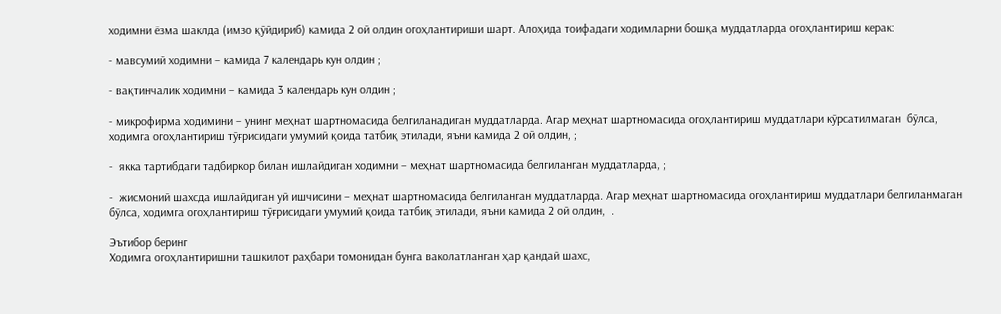ходимни ёзма шаклда (имзо қўйдириб) камида 2 ой олдин огоҳлантириши шарт. Алоҳида тоифадаги ходимларни бошқа муддатларда огоҳлантириш керак:

- мавсумий ходимни – камида 7 календарь кун олдин ;

- вақтинчалик ходимни – камида 3 календарь кун олдин ;

- микрофирма ходимини – унинг меҳнат шартномасида белгиланадиган муддатларда. Агар меҳнат шартномасида огоҳлантириш муддатлари кўрсатилмаган  бўлса, ходимга огоҳлантириш тўғрисидаги умумий қоида татбиқ этилади, яъни камида 2 ой олдин, ;

-  якка тартибдаги тадбиркор билан ишлайдиган ходимни – меҳнат шартномасида белгиланган муддатларда, ;

-  жисмоний шахсда ишлайдиган уй ишчисини – меҳнат шартномасида белгиланган муддатларда. Агар меҳнат шартномасида огоҳлантириш муддатлари белгиланмаган бўлса, ходимга огоҳлантириш тўғрисидаги умумий қоида татбиқ этилади, яъни камида 2 ой олдин,  .

Эътибор беринг
Ходимга огоҳлантиришни ташкилот раҳбари томонидан бунга ваколатланган ҳар қандай шахс,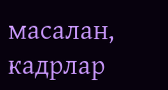масалан, кадрлар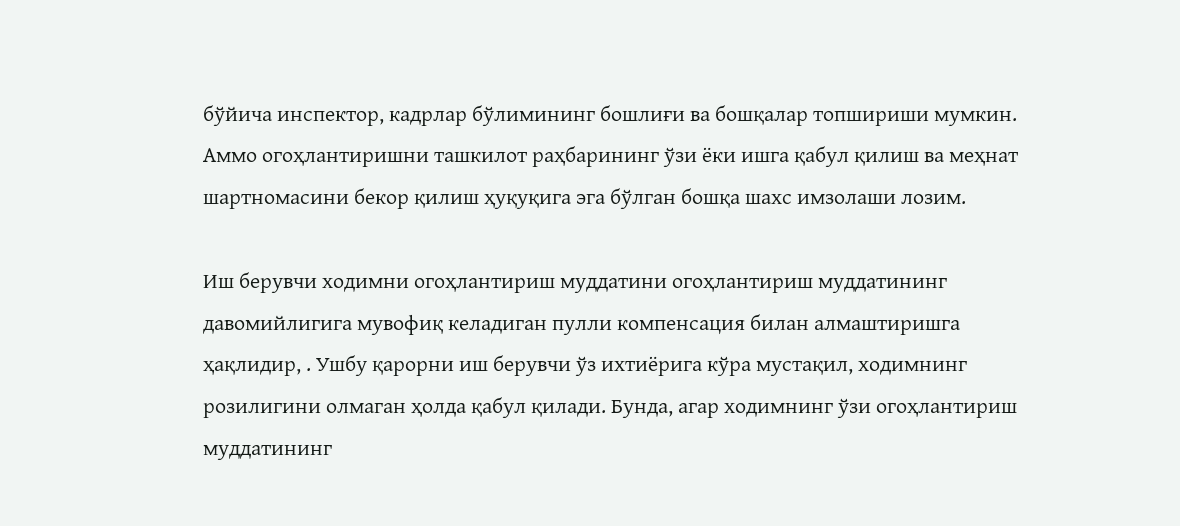бўйича инспектор, кадрлар бўлимининг бошлиғи ва бошқалар топшириши мумкин. Аммо огоҳлантиришни ташкилот раҳбарининг ўзи ёки ишга қабул қилиш ва меҳнат шартномасини бекор қилиш ҳуқуқига эга бўлган бошқа шахс имзолаши лозим.

Иш берувчи ходимни огоҳлантириш муддатини огоҳлантириш муддатининг давомийлигига мувофиқ келадиган пулли компенсация билан алмаштиришга ҳақлидир, . Ушбу қарорни иш берувчи ўз ихтиёрига кўра мустақил, ходимнинг розилигини олмаган ҳолда қабул қилади. Бунда, агар ходимнинг ўзи огоҳлантириш муддатининг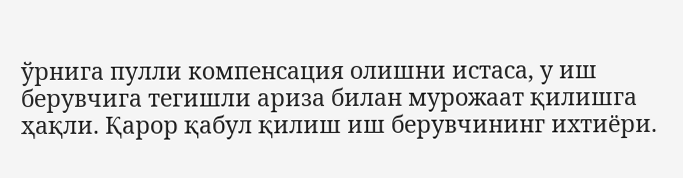ўрнига пулли компенсация олишни истаса, у иш берувчига тегишли ариза билан мурожаат қилишга ҳақли. Қарор қабул қилиш иш берувчининг ихтиёри.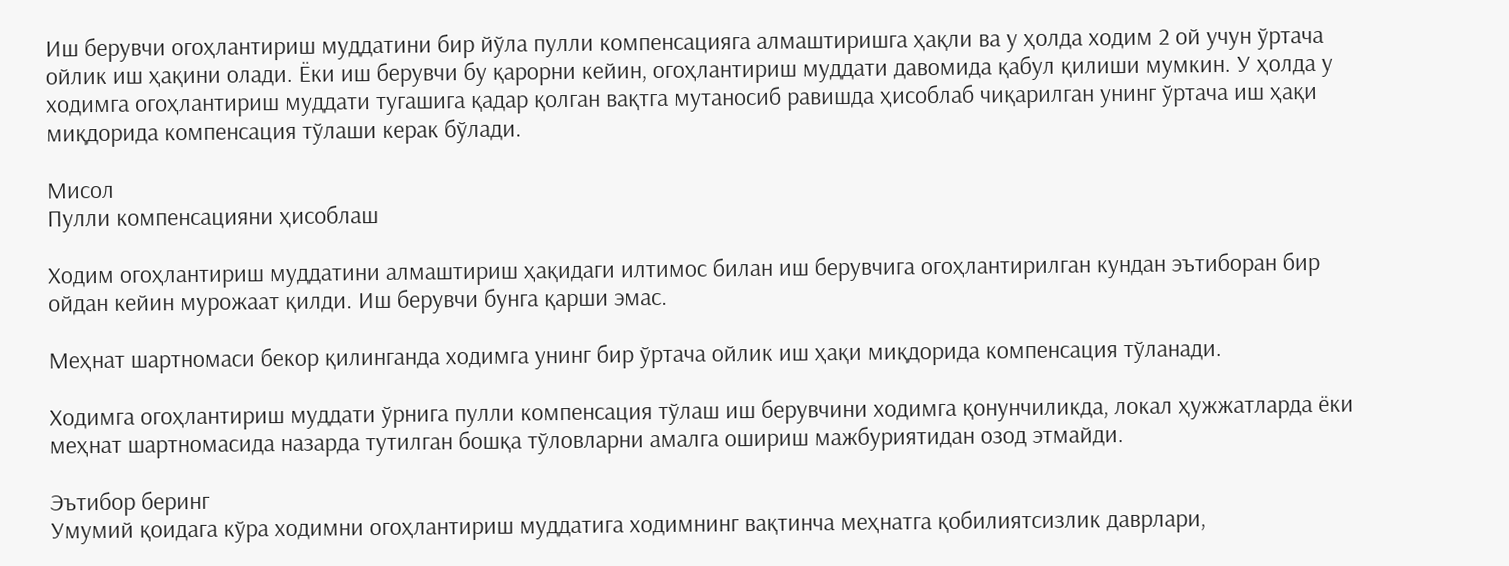Иш берувчи огоҳлантириш муддатини бир йўла пулли компенсацияга алмаштиришга ҳақли ва у ҳолда ходим 2 ой учун ўртача ойлик иш ҳақини олади. Ёки иш берувчи бу қарорни кейин, огоҳлантириш муддати давомида қабул қилиши мумкин. У ҳолда у ходимга огоҳлантириш муддати тугашига қадар қолган вақтга мутаносиб равишда ҳисоблаб чиқарилган унинг ўртача иш ҳақи миқдорида компенсация тўлаши керак бўлади.

Мисол
Пулли компенсацияни ҳисоблаш

Ходим огоҳлантириш муддатини алмаштириш ҳақидаги илтимос билан иш берувчига огоҳлантирилган кундан эътиборан бир ойдан кейин мурожаат қилди. Иш берувчи бунга қарши эмас.

Меҳнат шартномаси бекор қилинганда ходимга унинг бир ўртача ойлик иш ҳақи миқдорида компенсация тўланади.

Ходимга огоҳлантириш муддати ўрнига пулли компенсация тўлаш иш берувчини ходимга қонунчиликда, локал ҳужжатларда ёки меҳнат шартномасида назарда тутилган бошқа тўловларни амалга ошириш мажбуриятидан озод этмайди.

Эътибор беринг
Умумий қоидага кўра ходимни огоҳлантириш муддатига ходимнинг вақтинча меҳнатга қобилиятсизлик даврлари,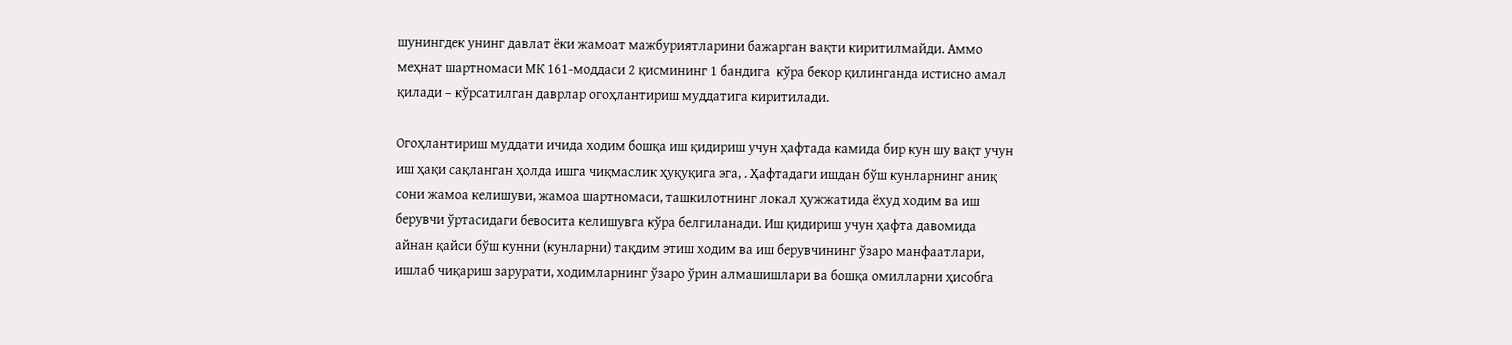шунингдек унинг давлат ёки жамоат мажбуриятларини бажарган вақти киритилмайди. Аммо меҳнат шартномаси МК 161-моддаси 2 қисмининг 1 бандига  кўра бекор қилинганда истисно амал қилади – кўрсатилган даврлар огоҳлантириш муддатига киритилади.

Огоҳлантириш муддати ичида ходим бошқа иш қидириш учун ҳафтада камида бир кун шу вақт учун иш ҳақи сақланган ҳолда ишга чиқмаслик ҳуқуқига эга, . Ҳафтадаги ишдан бўш кунларнинг аниқ сони жамоа келишуви, жамоа шартномаси, ташкилотнинг локал ҳужжатида ёхуд ходим ва иш берувчи ўртасидаги бевосита келишувга кўра белгиланади. Иш қидириш учун ҳафта давомида айнан қайси бўш кунни (кунларни) тақдим этиш ходим ва иш берувчининг ўзаро манфаатлари, ишлаб чиқариш зарурати, ходимларнинг ўзаро ўрин алмашишлари ва бошқа омилларни ҳисобга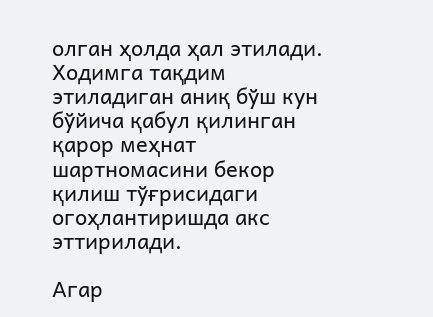олган ҳолда ҳал этилади. Ходимга тақдим этиладиган аниқ бўш кун бўйича қабул қилинган қарор меҳнат шартномасини бекор қилиш тўғрисидаги огоҳлантиришда акс эттирилади.

Агар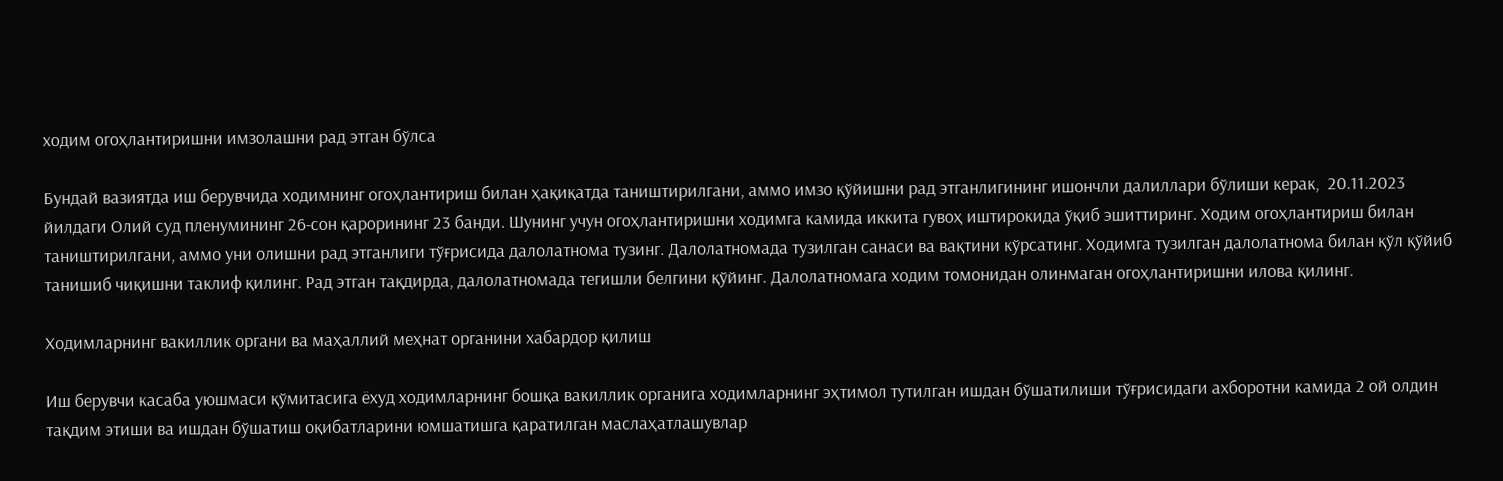ходим огоҳлантиришни имзолашни рад этган бўлса

Бундай вазиятда иш берувчида ходимнинг огоҳлантириш билан ҳақиқатда таништирилгани, аммо имзо қўйишни рад этганлигининг ишончли далиллари бўлиши керак,  20.11.2023 йилдаги Олий суд пленумининг 26-сон қарорининг 23 банди. Шунинг учун огоҳлантиришни ходимга камида иккита гувоҳ иштирокида ўқиб эшиттиринг. Ходим огоҳлантириш билан таништирилгани, аммо уни олишни рад этганлиги тўғрисида далолатнома тузинг. Далолатномада тузилган санаси ва вақтини кўрсатинг. Ходимга тузилган далолатнома билан қўл қўйиб танишиб чиқишни таклиф қилинг. Рад этган тақдирда, далолатномада тегишли белгини қўйинг. Далолатномага ходим томонидан олинмаган огоҳлантиришни илова қилинг.

Ходимларнинг вакиллик органи ва маҳаллий меҳнат органини хабардор қилиш

Иш берувчи касаба уюшмаси қўмитасига ёхуд ходимларнинг бошқа вакиллик органига ходимларнинг эҳтимол тутилган ишдан бўшатилиши тўғрисидаги ахборотни камида 2 ой олдин тақдим этиши ва ишдан бўшатиш оқибатларини юмшатишга қаратилган маслаҳатлашувлар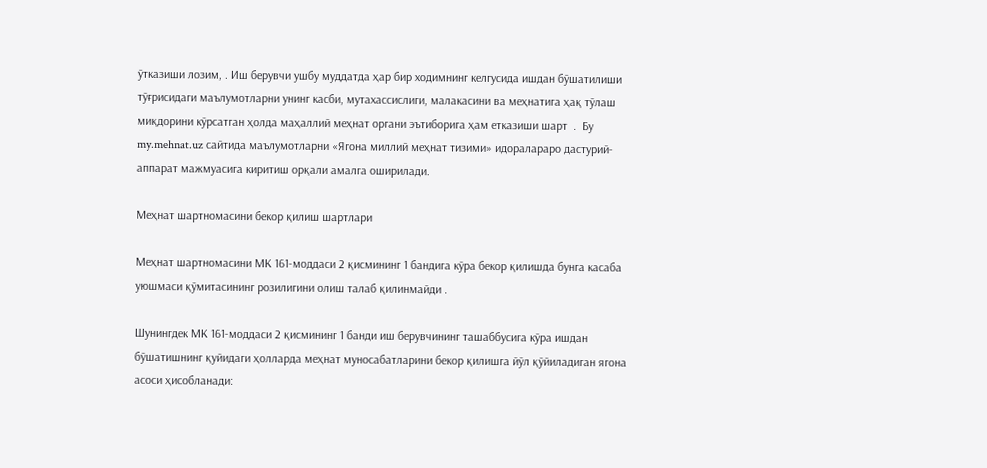ўтказиши лозим, . Иш берувчи ушбу муддатда ҳар бир ходимнинг келгусида ишдан бўшатилиши тўғрисидаги маълумотларни унинг касби, мутахассислиги, малакасини ва меҳнатига ҳақ тўлаш миқдорини кўрсатган ҳолда маҳаллий меҳнат органи эътиборига ҳам етказиши шарт  .  Бу my.mehnat.uz сайтида маълумотларни «Ягона миллий меҳнат тизими» идоралараро дастурий-аппарат мажмуасига киритиш орқали амалга оширилади.

Меҳнат шартномасини бекор қилиш шартлари

Меҳнат шартномасини МК 161-моддаси 2 қисмининг 1 бандига кўра бекор қилишда бунга касаба уюшмаси қўмитасининг розилигини олиш талаб қилинмайди .

Шунингдек МК 161-моддаси 2 қисмининг 1 банди иш берувчининг ташаббусига кўра ишдан бўшатишнинг қуйидаги ҳолларда меҳнат муносабатларини бекор қилишга йўл қўйиладиган ягона асоси ҳисобланади: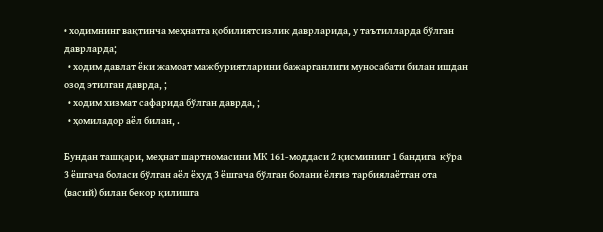• ходимнинг вақтинча меҳнатга қобилиятсизлик даврларида, у таътилларда бўлган даврларда;
  • ходим давлат ёки жамоат мажбуриятларини бажарганлиги муносабати билан ишдан озод этилган даврда, ;
  • ходим хизмат сафарида бўлган даврда, ;
  • ҳомиладор аёл билан, .

Бундан ташқари, меҳнат шартномасини МК 161-моддаси 2 қисмининг 1 бандига  кўра 3 ёшгача боласи бўлган аёл ёхуд 3 ёшгача бўлган болани ёлғиз тарбиялаётган ота (васий) билан бекор қилишга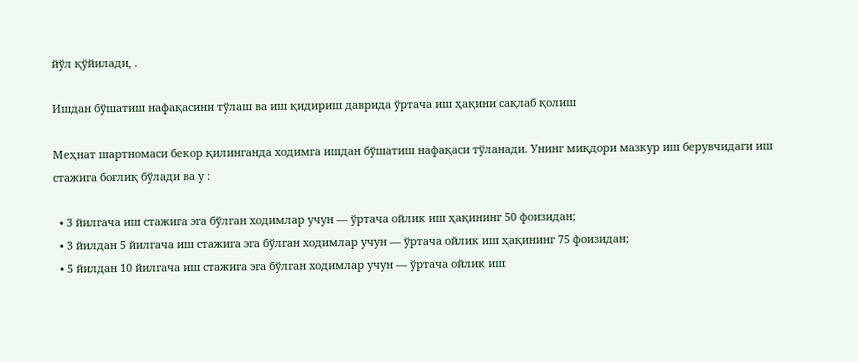йўл қўйилади, .

Ишдан бўшатиш нафақасини тўлаш ва иш қидириш даврида ўртача иш ҳақини сақлаб қолиш

Меҳнат шартномаси бекор қилинганда ходимга ишдан бўшатиш нафақаси тўланади. Унинг миқдори мазкур иш берувчидаги иш стажига боғлиқ бўлади ва у :

  • 3 йилгача иш стажига эга бўлган ходимлар учун — ўртача ойлик иш ҳақининг 50 фоизидан;
  • 3 йилдан 5 йилгача иш стажига эга бўлган ходимлар учун — ўртача ойлик иш ҳақининг 75 фоизидан;
  • 5 йилдан 10 йилгача иш стажига эга бўлган ходимлар учун — ўртача ойлик иш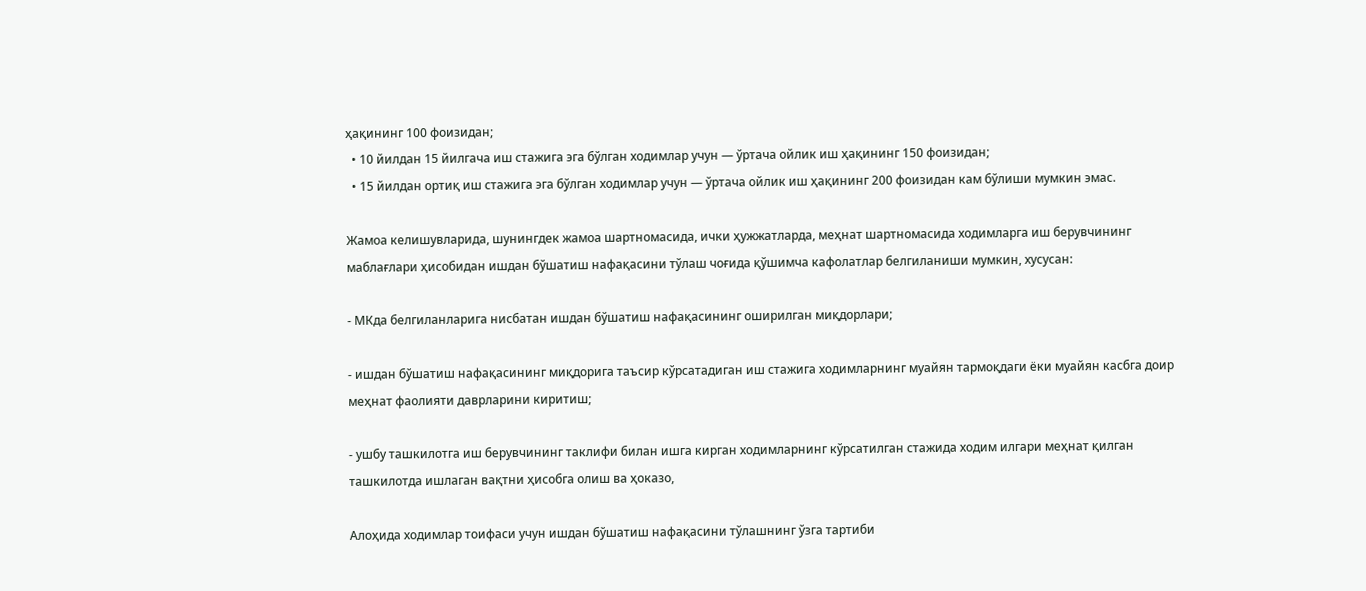ҳақининг 100 фоизидан;
  • 10 йилдан 15 йилгача иш стажига эга бўлган ходимлар учун — ўртача ойлик иш ҳақининг 150 фоизидан;
  • 15 йилдан ортиқ иш стажига эга бўлган ходимлар учун — ўртача ойлик иш ҳақининг 200 фоизидан кам бўлиши мумкин эмас.

Жамоа келишувларида, шунингдек жамоа шартномасида, ички ҳужжатларда, меҳнат шартномасида ходимларга иш берувчининг маблағлари ҳисобидан ишдан бўшатиш нафақасини тўлаш чоғида қўшимча кафолатлар белгиланиши мумкин, хусусан:

- МКда белгиланларига нисбатан ишдан бўшатиш нафақасининг оширилган миқдорлари;

- ишдан бўшатиш нафақасининг миқдорига таъсир кўрсатадиган иш стажига ходимларнинг муайян тармоқдаги ёки муайян касбга доир меҳнат фаолияти даврларини киритиш;

- ушбу ташкилотга иш берувчининг таклифи билан ишга кирган ходимларнинг кўрсатилган стажида ходим илгари меҳнат қилган ташкилотда ишлаган вақтни ҳисобга олиш ва ҳоказо,

Алоҳида ходимлар тоифаси учун ишдан бўшатиш нафақасини тўлашнинг ўзга тартиби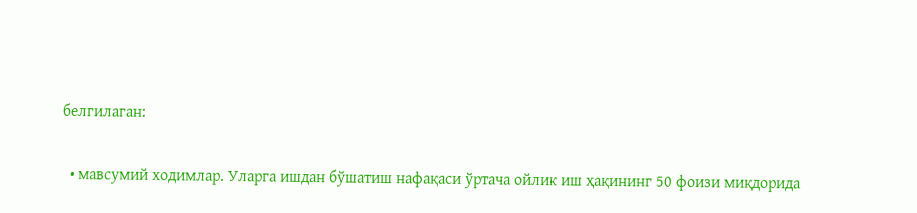белгилаган:

  • мавсумий ходимлар. Уларга ишдан бўшатиш нафақаси ўртача ойлик иш ҳақининг 50 фоизи миқдорида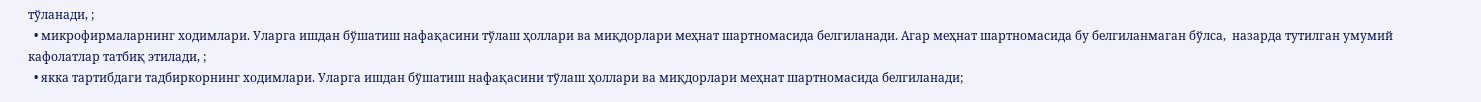тўланади, ;
  • микрофирмаларнинг ходимлари. Уларга ишдан бўшатиш нафақасини тўлаш ҳоллари ва миқдорлари меҳнат шартномасида белгиланади. Агар меҳнат шартномасида бу белгиланмаган бўлса,  назарда тутилган умумий кафолатлар татбиқ этилади, ;
  • якка тартибдаги тадбиркорнинг ходимлари. Уларга ишдан бўшатиш нафақасини тўлаш ҳоллари ва миқдорлари меҳнат шартномасида белгиланади;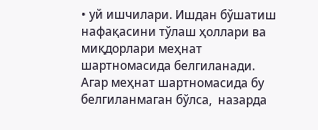• уй ишчилари. Ишдан бўшатиш нафақасини тўлаш ҳоллари ва миқдорлари меҳнат шартномасида белгиланади. Агар меҳнат шартномасида бу белгиланмаган бўлса,  назарда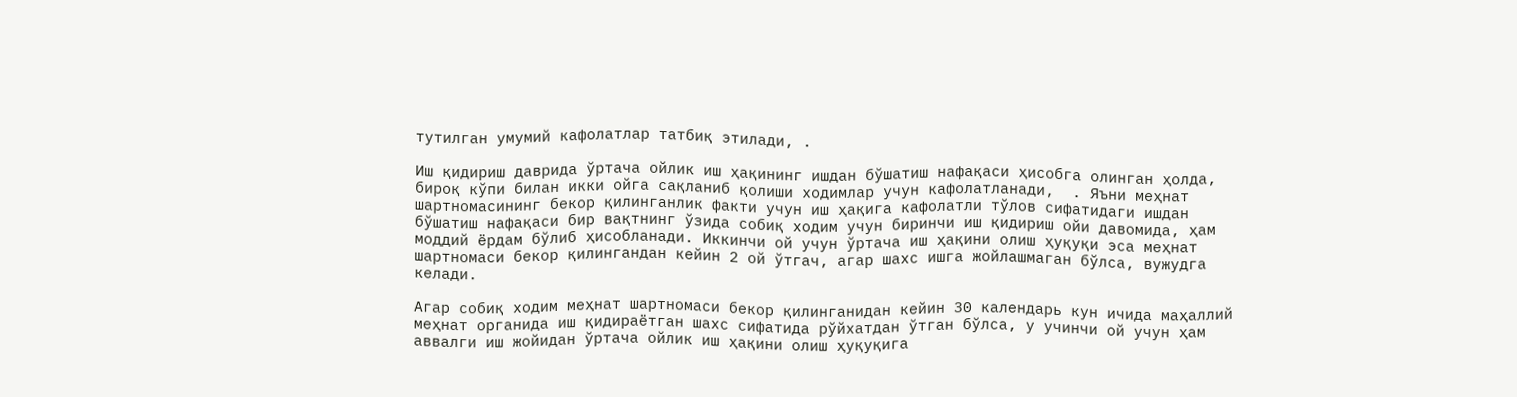тутилган умумий кафолатлар татбиқ этилади, .

Иш қидириш даврида ўртача ойлик иш ҳақининг ишдан бўшатиш нафақаси ҳисобга олинган ҳолда, бироқ кўпи билан икки ойга сақланиб қолиши ходимлар учун кафолатланади,  . Яъни меҳнат шартномасининг бекор қилинганлик факти учун иш ҳақига кафолатли тўлов сифатидаги ишдан бўшатиш нафақаси бир вақтнинг ўзида собиқ ходим учун биринчи иш қидириш ойи давомида, ҳам моддий ёрдам бўлиб ҳисобланади. Иккинчи ой учун ўртача иш ҳақини олиш ҳуқуқи эса меҳнат шартномаси бекор қилингандан кейин 2 ой ўтгач, агар шахс ишга жойлашмаган бўлса, вужудга келади.

Агар собиқ ходим меҳнат шартномаси бекор қилинганидан кейин 30 календарь кун ичида маҳаллий меҳнат органида иш қидираётган шахс сифатида рўйхатдан ўтган бўлса, у учинчи ой учун ҳам аввалги иш жойидан ўртача ойлик иш ҳақини олиш ҳуқуқига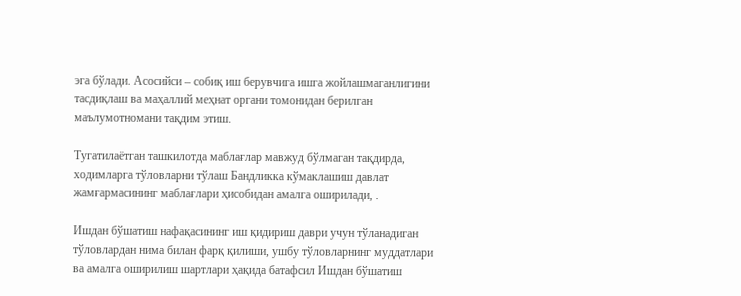эга бўлади. Асосийси – собиқ иш берувчига ишга жойлашмаганлигини тасдиқлаш ва маҳаллий меҳнат органи томонидан берилган маълумотномани тақдим этиш.

Тугатилаётган ташкилотда маблағлар мавжуд бўлмаган тақдирда, ходимларга тўловларни тўлаш Бандликка кўмаклашиш давлат жамғармасининг маблағлари ҳисобидан амалга оширилади, .

Ишдан бўшатиш нафақасининг иш қидириш даври учун тўланадиган тўловлардан нима билан фарқ қилиши, ушбу тўловларнинг муддатлари ва амалга оширилиш шартлари ҳақида батафсил Ишдан бўшатиш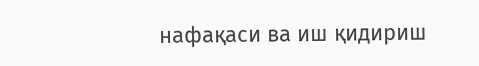нафақаси ва иш қидириш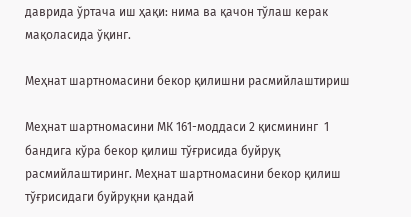даврида ўртача иш ҳақи: нима ва қачон тўлаш керак мақоласида ўқинг.

Меҳнат шартномасини бекор қилишни расмийлаштириш

Меҳнат шартномасини МК 161-моддаси 2 қисмининг  1 бандига кўра бекор қилиш тўғрисида буйруқ расмийлаштиринг. Меҳнат шартномасини бекор қилиш тўғрисидаги буйруқни қандай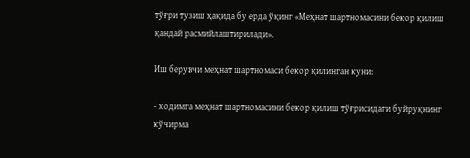тўғри тузиш ҳақида бу ерда ўқинг «Меҳнат шартномасини бекор қилиш қандай расмийлаштирилади».

Иш берувчи меҳнат шартномаси бекор қилинган куни:

- ходимга меҳнат шартномасини бекор қилиш тўғрисидаги буйруқнинг кўчирма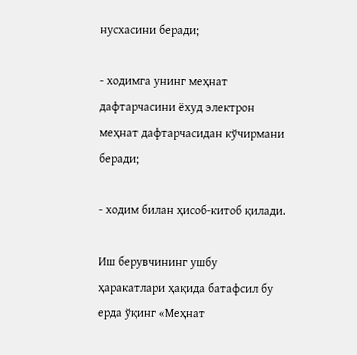нусхасини беради;

- ходимга унинг меҳнат дафтарчасини ёхуд электрон меҳнат дафтарчасидан кўчирмани беради;

- ходим билан ҳисоб-китоб қилади.

Иш берувчининг ушбу ҳаракатлари ҳақида батафсил бу ерда ўқинг «Меҳнат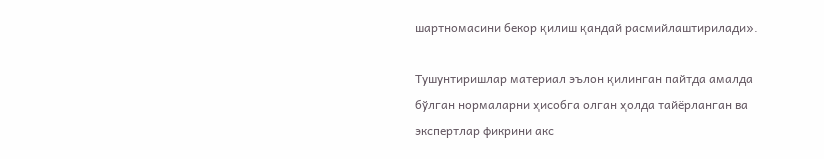шартномасини бекор қилиш қандай расмийлаштирилади».

Тушунтиришлар материал эълон қилинган пайтда амалда бўлган нормаларни ҳисобга олган ҳолда тайёрланган ва экспертлар фикрини акс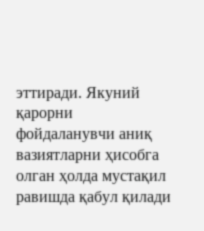эттиради. Якуний қарорни фойдаланувчи аниқ вазиятларни ҳисобга олган ҳолда мустақил равишда қабул қилади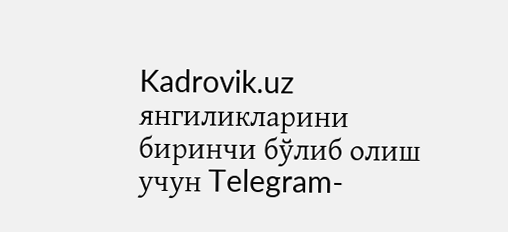Kadrovik.uz янгиликларини биринчи бўлиб олиш учун Telegram-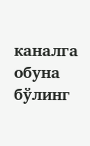каналга обуна бўлинг